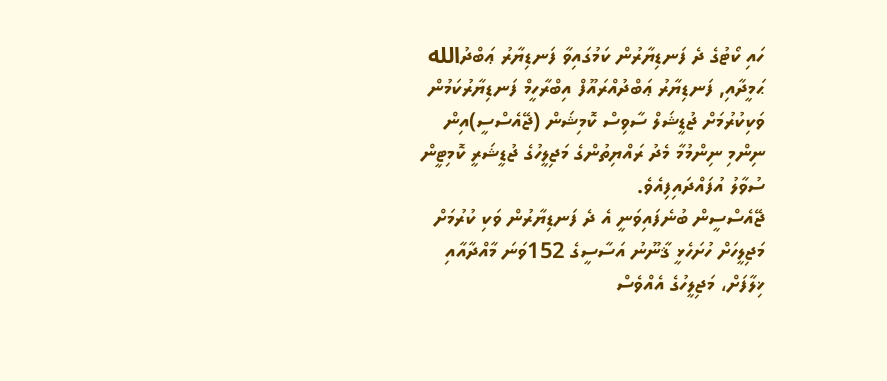ހައި ކޯޓުގެ ދެ ފަނޑިޔާރުން ކަމުގައިވާ ފަނޑިޔާރު ޢަބްދުالله ޙަމީދާއި, ފަނޑިޔާރު ޢަބްދުއްރައޫފް އިބްރާހީމް ފަނޑިޔާރުކަމުން ވަކިކުރުމަށް ޖުޑީޝަލް ސާވިސް ކޮމިޝަން (ޖޭއެސްސީ)އިން ނިންމި ނިންމުމާ މެދު ރައްޔިތުންގެ މަޖިލީހުގެ ޖުޑީޝަރީ ކޮމިޓީން ސުވާލު އުފައްދައިފިއެވެ.
ޖޭއެސްސީން ބުނެފައިވަނީ އެ ދެ ފަނޑިޔާރުން ވަކި ކުރުމަށް މަޖިލީހަށް ހުށަހެޅީ ޤާނޫނު އަސާސީގެ 152ވަނަ މާއްދާއާއި ޚިލާފަށް، މަޖިލީހުގެ އެއްވެސް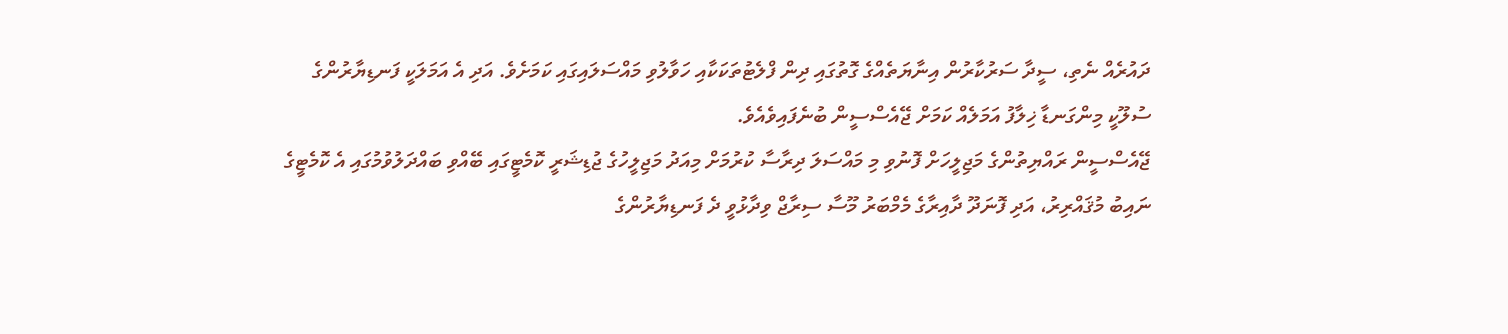ދައުރެއް ނެތި، ސީދާ ސަރުކާރުން އިނާޔަތެއްގެ ގޮތުގައި ދިން ފްލެޓުތަކަކާއި ހަވާލުވި މައްސަލައިގައި ކަމަށެވެ. އަދި އެ އަމަލަކީ ފަނޑިޔާރުންގެ ސުލޫކީ މިންގަނޑާ ޚިލާފު އަމަލެއް ކަމަށް ޖޭއެސްސީން ބުނެފައިވެއެވެ.
ޖޭއެސްސީން ރައްޔިތުންގެ މަޖިލީހަށް ފޮނުވި މި މައްސަލަ ދިރާސާ ކުރުމަށް މިއަދު މަޖިލީހުގެ ޖުޑިޝަރީ ކޮމެޓީގައި ބޭއްވި ބައްދަލުވުމުގައި އެ ކޮމެޓީގެ ނައިބު މުޤައްރިރު، އަދި ފޮނަދޫ ދާއިރާގެ މެމްބަރު މޫސާ ސިރާޖް ވިދާޅުވީ ދެ ފަނޑިޔާރުންގެ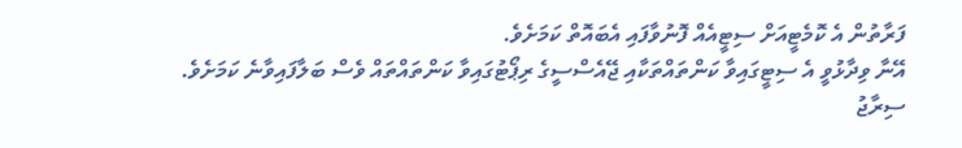ފަރާތުން އެ ކޮމެޓީއަށް ސިޓީއެއް ފޮނުވާފައި އެބައޮތް ކަމަށެވެ.
އޭނާ ވިދާޅުވީ އެ ސިޓީގައިވާ ކަންތައްތަކާއި ޖޭއެސްސީގެ ރިޕޯޓުގައިވާ ކަންތައްތައް ވެސް ބަލާފައިވާނެ ކަމަށެވެ.
ސިރާޖު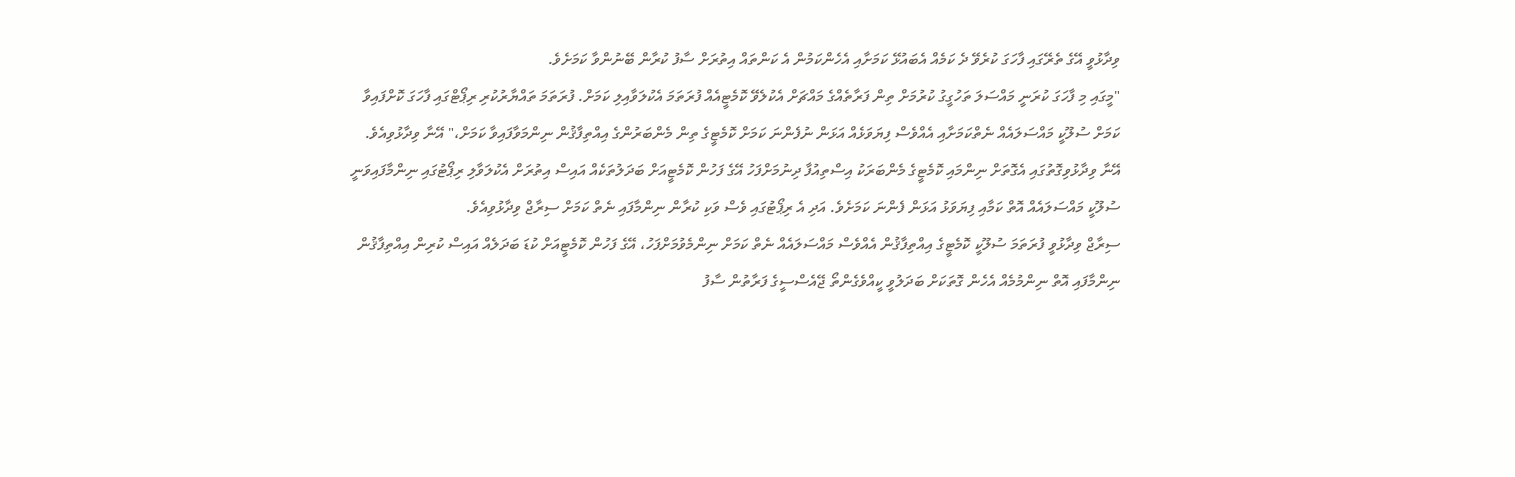ވިދާޅުވީ އޭގެ ތެރޭގައި ފާހަގަ ކުރެވޭ ދެ ކަމެއް އެބައުޅޭ ކަމަށާއި އެހެންކަމުން އެ ކަންތައް އިތުރަށް ސާފު ކުރާން ބޭނުންވާ ކަމަށެވެ.
"މީގައި މި ފާހަގަ ކުރަނީ މައްސަލަ ތަހުގީގު ކުރުމަށް ތިން ފަރާތެއްގެ މައްޗަށް އެކުލެވޭ ކޮމެޓީއެއް ފުރަތަމަ އެކުލަވާއިލި ކަމަށް. ފުރަތަމަ ތައްޔާރުކުރި ރިޕޯޓްގައި ފާހަގަ ކޮށްފައިވާ ކަމަށް ސުލޫކީ މައްސަލައެއް ނެތްކަމަށާއި އެއްވެސް ފިޔަވަޅެއް އަޅަން ނުފެންނަ ކަމަށް ކޮމެޓީގެ ތިން މެންބަރުންގެ އިއްތިފާޤުން ނިންމަވާފައިވާ ކަމަށް،" އޭނާ ވިދާޅުވިއެވެ.
އޭނާ ވިދާޅުވިގޮތުގައި އެގޮތަށް ނިންމައި ކޮމެޓީގެ މެންބަރަކު އިސްތިއުފާ ދިނުމަށްފަހު އޭގެ ފަހުން ކޮމެޓީއަށް ބަދަލުތަކެއް އައިސް އިތުރަށް އެކުލަވާލި ރިޕޯޓުގައި ނިންމާފައިވަނީ ސުލޫކީ މައްސަލައެއް އޮތް ކަމާއި ފިޔަވަޅު އަޅަން ފެންނަ ކަމަށެވެ. އަދި އެ ރިޕޯޓުގައި ވެސް ވަކި ކުރާން ނިންމާފައި ނެތް ކަމަށް ސިރާޖް ވިދާޅުވިއެވެ.
ސިރާޖް ވިދާޅުވީ ފުރަތަމަ ސުލޫކީ ކޮމެޓީގެ އިއްތިފާޤުން އެއްވެސް މައްސަލައެއް ނެތް ކަމަށް ނިންމެވުމަށްފަހު، އޭގެ ފަހުން ކޮމެޓީއަށް ކުޑަ ބަދަލެއް އައިސް ކުރިން އިއްތިފާޤުން ނިންމާފައި އޮތް ނިންމުމެއް އެހެން ގޮތަކަށް ބަދަލުވީ ކީއްވެގެންތޯ ޖޭއެސްސީގެ ފަރާތުން ސާފު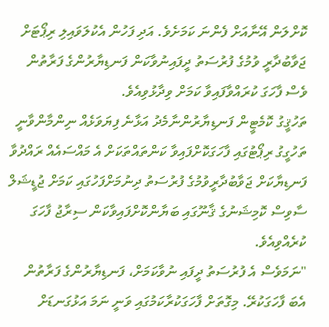ކޮށްލަން އޭނާއަށް ފެންނަ ކަމަށެވެ. އަދި ފަހުން އެކުލަވައިލި ރިޕޯޓަށް ޖަވާބުދާރީ ވުމުގެ ފުރުސަތު ދީފައިނުވާކަން ފަނޑިޔާރުންގެ ފަރާތުން ވެސް ފާހަގަ ކުރައްވާފައިވާ ކަމަށް ވިދާޅުވިއެވެ.
ތަހުޤީގު ކޮމެޓީން ފަނޑިޔާރުންނާމެދު އަޅާނެ ފިޔަވަޅެއް ނިންމާންވާނީ ތަހުގީގު ރިޕޯޓުގައި ފާހަގަކޮށްފައިވާ ކަންތައްތަކަށް އެ މައްސައެއް ރައްދުވާ ފަނޑިޔާކަށް ޖަވާބުދާރީވުމުގެ ފުރުސަތު ދިނުމަށްފަހުގައި ކަމަށް ޖުޑީޝަލް ސާވިސް ކޮމިޝަނުގެ ޤާނޫގައި ބަޔާންކޮށްފައިވާކަން ސިރާޖު ފާހަގަ ކުރެއްވިއެވެ.
"ނަމަވެސް އެ ފުރުސަތު ދީފައި ނުވާކަމަށް، ފަނޑިޔާރުންގެ ފަރާތުން އެބަ ފާހަގަކުރޭ. މިގޮތަށް ފާހަގަކުރާކަމުގައި ވަނީ ނަމަ އަޅުގަނޑަށް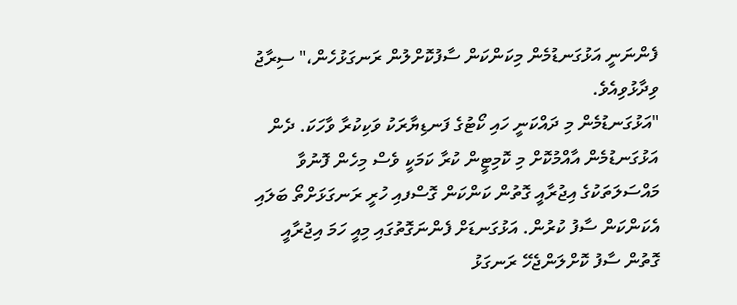ފެންނަނީ އަޅުގަނޑުމެން މިކަންކަން ސާފުކޮށްލުން ރަނގަޅުހެން،" ސިރާޖު ވިދާޅުވިއެވެ.
"އަޅުގަނޑުމެން މި ދައްކަނީ ހައި ކޯޓުގެ ފަނޑިޔާރަކު ވަކިކުރާ ވާހަކަ. ދެން އަޅުގަނޑުމެން އާއްމުކޮށް މި ކޮމިޓީން ކުރާ ކަމަކީ ވެސް މިހެން ފޮނުވާ މައްސަލަތަކުގެ އިޖުރާއީ ގޮތުން ކަންކަން ގޮސްފއި ހުރީ ރަނގަޅަށްތޯ ބަލައި އެކަންކަން ސާފު ކުރުން. އަޅުގަނޑަށް ފެންނަގޮތުގައި މިއީ ހަމަ އިޖުރާއީ ގޮތުން ސާފު ކޮށްލަންޖެހޭ ރަނގަޅު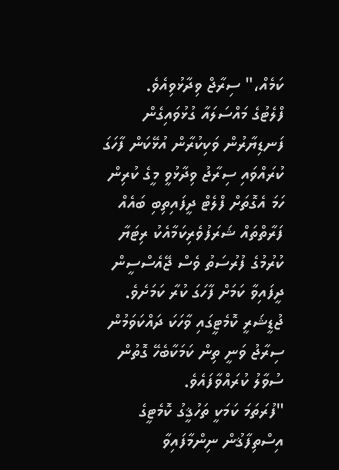ކަމެއް،" ސިރާޖް ވިދާޅުވިއެވެ.
ފްލެޓުގެ މައްސަލައާ ގުޅުވައިގެން ފަނޑިޔާރުން ވަކިކުރާން އުޅޭކަން ފާހަގަ ކުރައްވައި ސިރާޖު ވިދާޅުވީ މީގެ ކުރިން ހަމަ އެގޮތަށް ފްލެޓް ދީފައިތިބި ބައެއް ފަރާތްތައް ޝަރަފުވެރިކަމާއެކު ރިޓަޔާ ކުރުމުގެ ފުރުސަތު ވެސް ޖޭއެސްސީން ދީފައިވާ ކަމަށް ފާހަގަ ކުރާ ކަމަށެވެ.
ޖުޑީޝަރީ ކޮމެޓީގައި ވާހަކަ ދައްކަވަމުން ސިރާޖު ވަނީ ތިން ކަމަކާބެހޭ ގޮތުން ސުވާލު ކުރައްވާފައެވެ.
"ފުރަތަމަ ކަމަކީ ތަހުޤީގު ކޮމެޓީގެ އިސްތިފާޤުން ނިންމާފައިވާ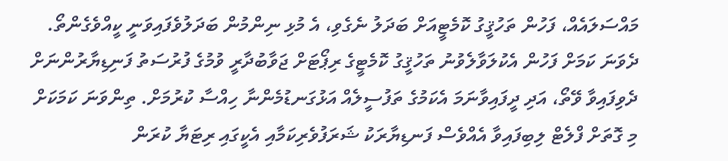މައްސަލައެއް، ފަހުން ތަހުޤީގު ކޮމެޓީއަށް ބަދަލު ނެގެވި، އެ މުޅި ނިންމުން ބަދަލުވެފައިވަނީ ކީއްވެގެންތޯ. ދެވަނަ ކަމަށް ފަހުން އެކުލަވާލެވުނު ތަހުޤީގު ކޮމެޓީގެ ރިޕޯޓަށް ޖަވާބުދާރީ ވުމުގެ ފުރުސަތު ފަނިޑިޔާރުންނަށް ދެވިފައިވާ ވޭތޯ، އަދި ދީފައިވާނަމަ އެކަމުގެ ތަފުސީލެއް އަޅުގަނޑުމެންނާ ހިއްސާ ކުރުމަށް. ތިންވަނަ ކަމަކަށް މި ގޮތަށް ފްލެޓް ލިބިފައިވާ އެއްވެސް ފަނޑިޔާރަކު ޝަރަފުވެރިކަމާއި އެކީގައި ރިޓަޔާ ކުރަން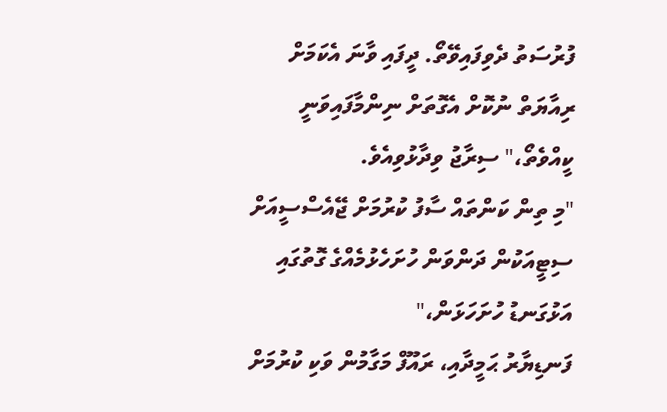ފުރުސަތު ދެވިފައިވޭތޯ. ދީފައި ވާނަ އެކަމަށް ރިއާޔަތް ނުކޮށް އެގޮތަށް ނިންމާފައިވަނީ ކީއްވެތޯ،" ސިރާޖު ވިދާޅުވިއެވެ.
"މި ތިން ކަންތައް ސާފު ކުރުމަށް ޖޭއެސްސީއަށް ސިޓީއަކުން ދަންވަން ހުށަހެޅުމެއްގެ ގޮތުގައި އަޅުގަނޑު ހުށަހަޅަން،"
ފަނޑިޔާރު ޙަމީދާއި، ރައޫފް މަގާމުން ވަކި ކުރުމަށް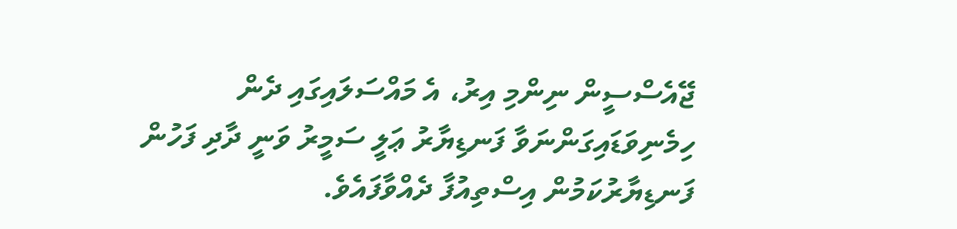ޖޭއެސްސީން ނިންމި އިރު، އެ މައްސަލައިގައި ދެން ހިމެނިވަޑައިގަންނަވާ ފަނޑިޔާރު ޢަލީ ސަމީރު ވަނީ ދާދި ފަހުން ފަނޑިޔާރުކަމުން އިސްތިއުފާ ދެއްވާފައެވެ.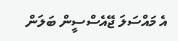އެ މައްސަލަ ޖޭއެސްސީން ބަލަން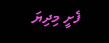ފެށީ މިދިޔަ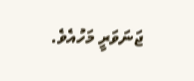ޖަނަވަރީ މަހުއެވެ.